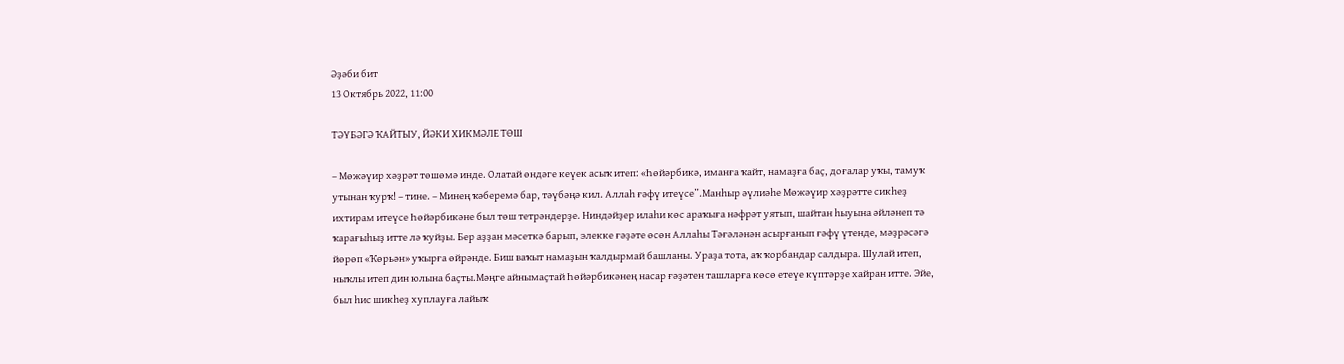Әҙәби бит
13 Октябрь 2022, 11:00

ТӘҮБӘГӘ ҠАЙТЫУ, ЙӘКИ ХИКМӘЛЕ ТӨШ

– Мөжәүир хәҙрәт төшөмә инде. Олатай өндәге кеүек асыҡ итеп: «Һөйәрбикә, иманға ҡайт, намаҙға баҫ, доғалар уҡы, тамуҡ утынан ҡурҡ! – тине. – Минең ҡәберемә бар, тәүбәңә кил. Аллаһ ғәфү итеүсе”.Манһыр әүлиәһе Мөжәүир хәҙрәтте сикһеҙ ихтирам итеүсе Һөйәрбикәне был төш тетрәндерҙе. Ниндәйҙер илаһи көс араҡыға нәфрәт уятып, шайтан һыуына әйләнеп тә ҡарағыһыҙ итте лә ҡуйҙы. Бер аҙҙан мәсеткә барып, элекке ғәҙәте өсөн Аллаһы Тәғәләнән асырғанып ғәфү үтенде, мәҙрәсәгә йөрөп «Ҡөрьән» уҡырға өйрәнде. Биш ваҡыт намаҙын ҡалдырмай башланы. Ураҙа тота, аҡ ҡорбандар салдыра. Шулай итеп, ныҡлы итеп дин юлына баҫты.Мәңге айнымаҫтай Һөйәрбикәнең насар ғәҙәтен ташларға көсө етеүе күптәрҙе хайран итте. Эйе, был һис шикһеҙ хуплауға лайыҡ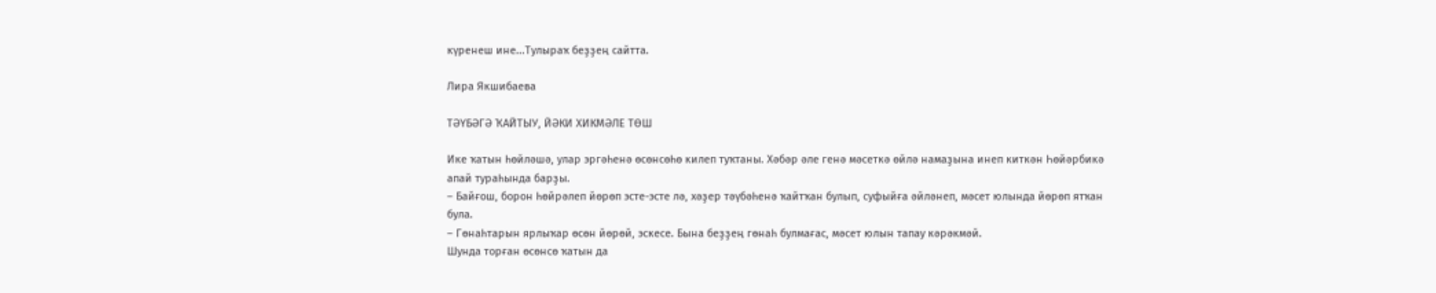күренеш ине...Тулыраҡ беҙҙең сайтта.

Лира Якшибаева

ТӘҮБӘГӘ ҠАЙТЫУ, ЙӘКИ ХИКМӘЛЕ ТӨШ

Ике ҡатын һөйләшә, улар эргәһенә өсөнсөһө килеп туҡтаны. Хәбәр әле генә мәсеткә өйлә намаҙына инеп киткән Һөйәрбикә апай тураһында барҙы.
– Байғош, борон һөйрәлеп йөрөп эсте-эсте лә, хәҙер тәүбәһенә ҡайтҡан булып, суфыйға әйләнеп, мәсет юлында йөрөп ятҡан була.
– Гөнаһтарын ярлыҡар өсөн йөрөй, эскесе. Бына беҙҙең гөнаһ булмағас, мәсет юлын тапау кәрәкмәй.
Шунда торған өсөнсө ҡатын да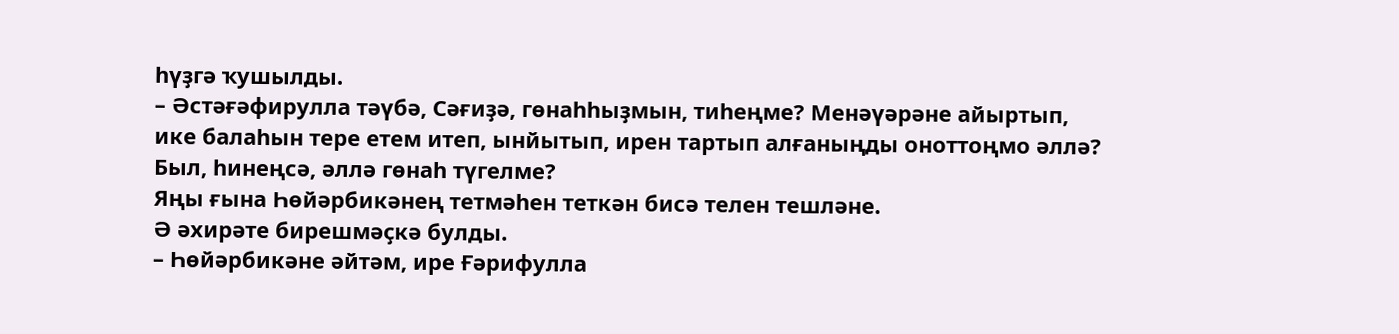һүҙгә ҡушылды.
– Әстәғәфирулла тәүбә, Сәғиҙә, гөнаһһыҙмын, тиһеңме? Менәүәрәне айыртып, ике балаһын тере етем итеп, ынйытып, ирен тартып алғаныңды оноттоңмо әллә? Был, һинеңсә, әллә гөнаһ түгелме?
Яңы ғына Һөйәрбикәнең тетмәһен теткән бисә телен тешләне.
Ә әхирәте бирешмәҫкә булды.
– Һөйәрбикәне әйтәм, ире Ғәрифулла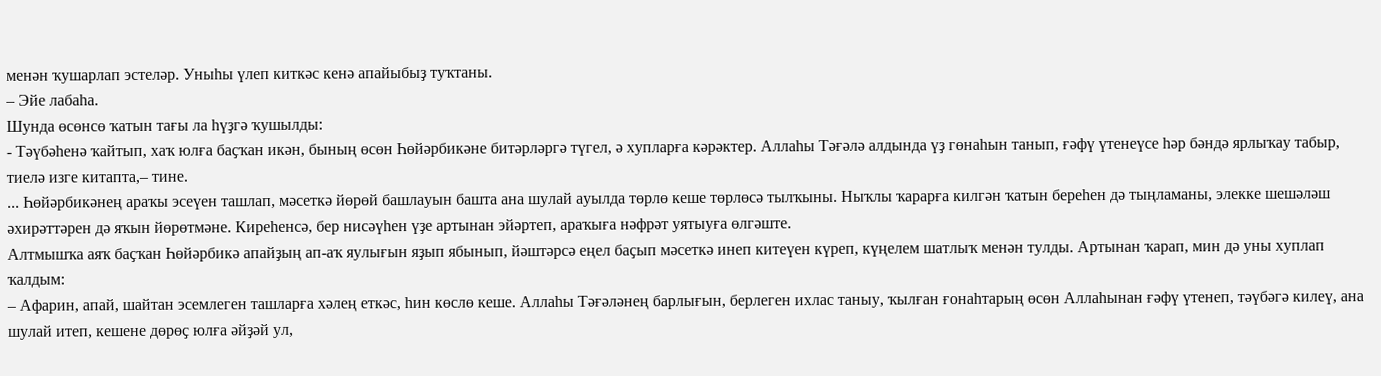менән ҡушарлап эстеләр. Уныһы үлеп киткәс кенә апайыбыҙ туҡтаны.
– Эйе лабаһа.
Шунда өсөнсө ҡатын тағы ла һүҙгә ҡушылды:
- Тәүбәһенә ҡайтып, хаҡ юлға баҫҡан икән, бының өсөн Һөйәрбикәне битәрләргә түгел, ә хупларға кәрәктер. Аллаһы Тәғәлә алдында үҙ гөнаһын танып, ғәфү үтенеүсе һәр бәндә ярлыҡау табыр, тиелә изге китапта,– тине.
... Һөйәрбикәнең араҡы эсеүен ташлап, мәсеткә йөрөй башлауын башта ана шулай ауылда төрлө кеше төрлөсә тылҡыны. Ныҡлы ҡарарға килгән ҡатын береһен дә тыңламаны, элекке шешәләш әхирәттәрен дә яҡын йөрөтмәне. Киреһенсә, бер нисәүһен үҙе артынан эйәртеп, араҡыға нәфрәт уятыуға өлгәште.
Алтмышҡа аяҡ баҫҡан Һөйәрбикә апайҙың ап-аҡ яулығын яҙып ябынып, йәштәрсә еңел баҫып мәсеткә инеп китеүен күреп, күңелем шатлыҡ менән тулды. Артынан ҡарап, мин дә уны хуплап ҡалдым:
– Афарин, апай, шайтан эсемлеген ташларға хәлең еткәс, һин көслө кеше. Аллаһы Тәғәләнең барлығын, берлеген ихлас таныу, ҡылған ғонаһтарың өсөн Аллаһынан ғәфү үтенеп, тәүбәгә килеү, ана шулай итеп, кешене дөрөҫ юлға әйҙәй ул,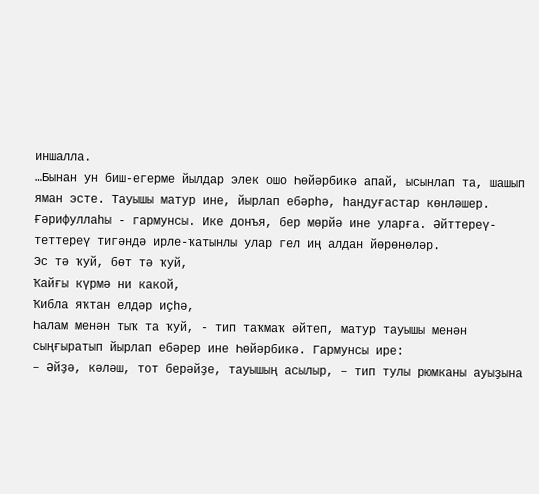иншалла.
…Бынан ун биш-егерме йылдар элек ошо Һөйәрбикә апай, ысынлап та, шашып яман эсте. Тауышы матур ине, йырлап ебәрһә, һандуғастар көнләшер. Ғәрифуллаһы - гармунсы. Ике донъя, бер мөрйә ине уларға. Әйттереү-теттереү тигәндә ирле-ҡатынлы улар гел иң алдан йөрөнөләр.
Эс тә ҡуй, бөт тә ҡуй,
Ҡайғы күрмә ни какой,
Ҡибла яҡтан елдәр иҫһә,
Һалам менән тыҡ та ҡуй, - тип таҡмаҡ әйтеп, матур тауышы менән сыңғыратып йырлап ебәрер ине Һөйәрбикә. Гармунсы ире:
– Әйҙә, кәләш, тот берәйҙе, тауышың асылыр, – тип тулы рюмканы ауыҙына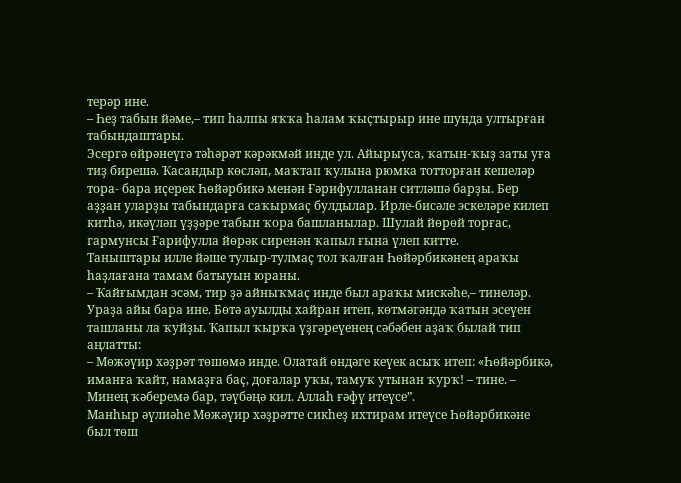терәр ине.
– Һеҙ табын йәме,– тип һалпы яҡҡа һалам ҡыҫтырыр ине шунда ултырған табындаштары.
Эсергә өйрәнеүгә тәһәрәт кәрәкмәй инде ул. Айырыуса, ҡатын-ҡыҙ заты уға тиҙ бирешә. Ҡасандыр көсләп, маҡтап ҡулына рюмка тотторған кешеләр тора- бара иҫерек Һөйәрбикә менән Ғәрифулланан ситләшә барҙы. Бер аҙҙан уларҙы табындарға саҡырмаҫ булдылар. Ирле-бисәле эскеләре килеп китһә, икәүләп үҙҙәре табын ҡора башланылар. Шулай йөрөй торғас, гармунсы Ғарифулла йөрәк сиренән ҡапыл ғына үлеп китте.
Таныштары илле йәше тулыр-тулмаҫ тол ҡалған Һөйәрбикәнең араҡы һаҙлағана тамам батыуын юраны.
– Ҡайғымдан эсәм, тир ҙә айныҡмаҫ инде был араҡы мискәһе,– тинеләр.
Ураҙа айы бара ине. Бөтә ауылды хайран итеп, көтмәгәндә ҡатын эсеүен ташланы ла ҡуйҙы. Ҡапыл ҡырҡа үҙгәреүенең сәбәбен аҙаҡ былай тип аңлатты:
– Мөжәүир хәҙрәт төшөмә инде. Олатай өндәге кеүек асыҡ итеп: «Һөйәрбикә, иманға ҡайт, намаҙға баҫ, доғалар уҡы, тамуҡ утынан ҡурҡ! – тине. – Минең ҡәберемә бар, тәүбәңә кил. Аллаһ ғәфү итеүсе”.
Манһыр әүлиәһе Мөжәүир хәҙрәтте сикһеҙ ихтирам итеүсе Һөйәрбикәне был төш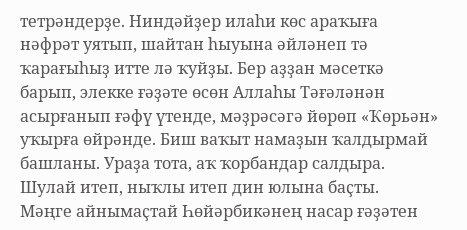тетрәндерҙе. Ниндәйҙер илаһи көс араҡыға нәфрәт уятып, шайтан һыуына әйләнеп тә ҡарағыһыҙ итте лә ҡуйҙы. Бер аҙҙан мәсеткә барып, элекке ғәҙәте өсөн Аллаһы Тәғәләнән асырғанып ғәфү үтенде, мәҙрәсәгә йөрөп «Ҡөрьән» уҡырға өйрәнде. Биш ваҡыт намаҙын ҡалдырмай башланы. Ураҙа тота, аҡ ҡорбандар салдыра. Шулай итеп, ныҡлы итеп дин юлына баҫты.
Мәңге айнымаҫтай Һөйәрбикәнең насар ғәҙәтен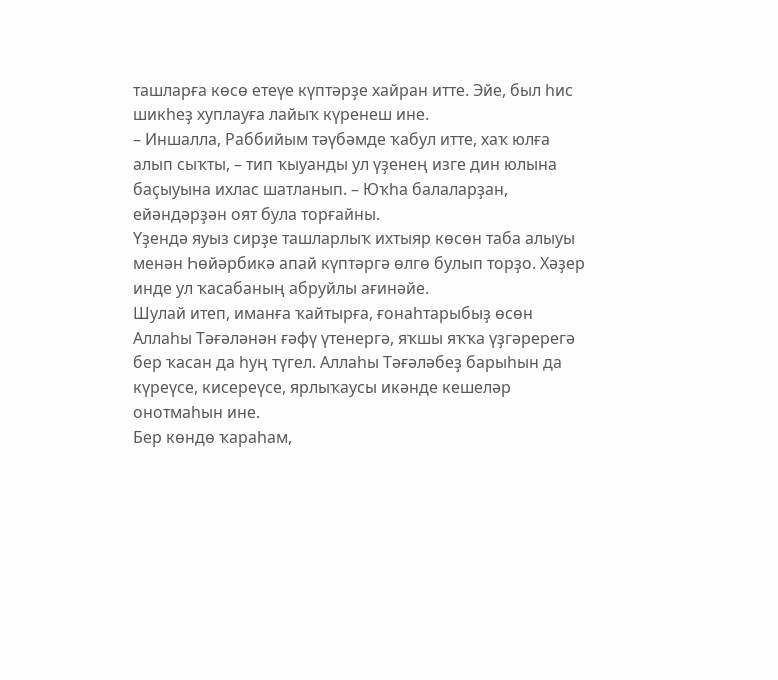ташларға көсө етеүе күптәрҙе хайран итте. Эйе, был һис шикһеҙ хуплауға лайыҡ күренеш ине.
– Иншалла, Раббийым тәүбәмде ҡабул итте, хаҡ юлға алып сыҡты, – тип ҡыуанды ул үҙенең изге дин юлына баҫыуына ихлас шатланып. – Юҡһа балаларҙан, ейәндәрҙән оят була торғайны.
Үҙендә яуыз сирҙе ташларлыҡ ихтыяр көсөн таба алыуы менән Һөйәрбикә апай күптәргә өлгө булып торҙо. Хәҙер инде ул ҡасабаның абруйлы ағинәйе.
Шулай итеп, иманға ҡайтырға, ғонаһтарыбыҙ өсөн Аллаһы Тәғәләнән ғәфү үтенергә, яҡшы яҡҡа үҙгәререгә бер ҡасан да һуң түгел. Аллаһы Тәғәләбеҙ барыһын да күреүсе, кисереүсе, ярлыҡаусы икәнде кешеләр онотмаһын ине.
Бер көндө ҡараһам,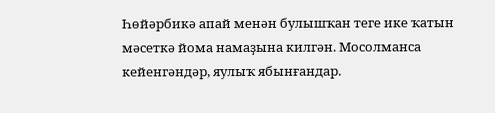Һөйәрбикә апай менән булышҡан теге ике ҡатын мәсеткә йома намаҙына килгән. Мосолманса кейенгәндәр, яулыҡ ябынғандар.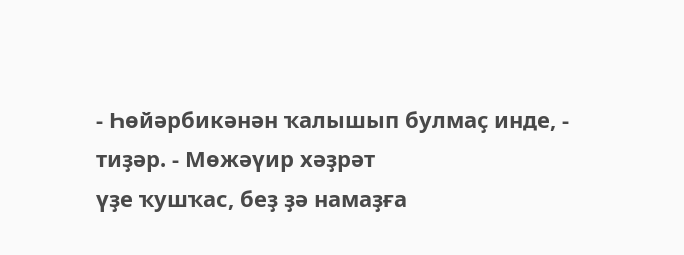- Һөйәрбикәнән ҡалышып булмаҫ инде, - тиҙәр. - Мөжәүир хәҙрәт
үҙе ҡушҡас, беҙ ҙә намаҙға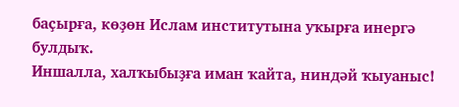баҫырға, көҙөн Ислам институтына уҡырға инергә булдыҡ.
Иншалла, халҡыбыҙға иман ҡайта, ниндәй ҡыуаныс!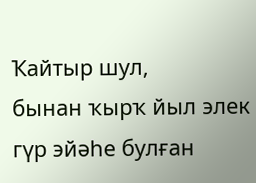Ҡайтыр шул,
бынан ҡырҡ йыл элек гүр эйәһе булған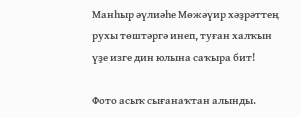Манһыр әүлиәһе Мөжәүир хәҙрәттең рухы төштәргә инеп, туған халҡын үҙе изге дин юлына саҡыра бит!

Фото асыҡ сығанаҡтан алынды.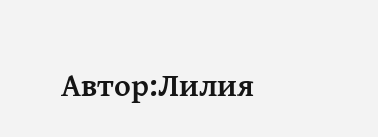Автор:Лилия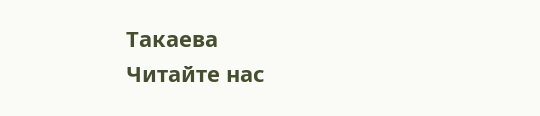Такаева
Читайте нас